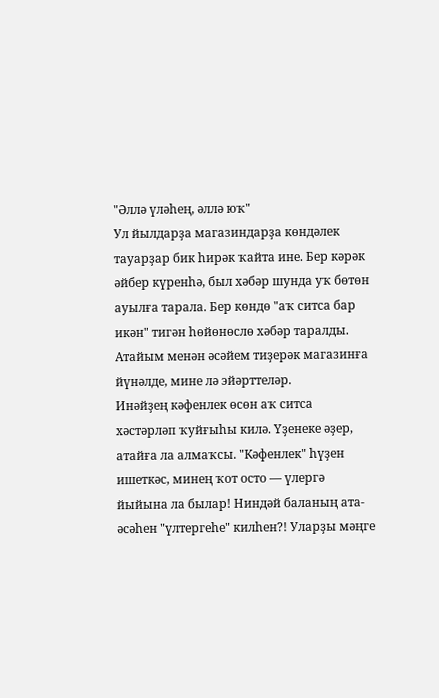"Әллә үләһең, әллә юҡ"
Ул йылдарҙа магазиндарҙа көндәлек тауарҙар бик һирәк ҡайта ине. Бер кәрәк әйбер күренһә, был хәбәр шунда уҡ бөтөн ауылға тарала. Бер көндө "аҡ ситса бар икән" тигән һөйөнөслө хәбәр таралды. Атайым менән әсәйем тиҙерәк магазинға йүнәлде, мине лә эйәрттеләр.
Инәйҙең кәфенлек өсөн аҡ ситса хәстәрләп ҡуйғыһы килә. Үҙенеке әҙер, атайға ла алмаҡсы. "Кәфенлек" һүҙен ишеткәс, минең ҡот осто — үлергә йыйына ла былар! Ниндәй баланың ата-әсәһен "үлтергеһе" килһен?! Уларҙы мәңге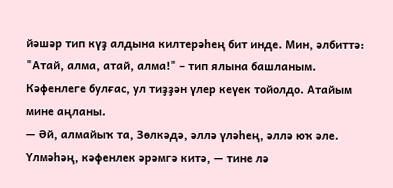йәшәр тип күҙ алдына килтерәһең бит инде. Мин, әлбиттә: "Атай, алма, атай, алма!" – тип ялына башланым. Кәфенлеге булғас, ул тиҙҙән үлер кеүек тойолдо. Атайым мине аңланы.
— Әй, алмайыҡ та, Зөлкәдә, әллә үләһең, әллә юҡ әле. Үлмәһәң, кәфенлек әрәмгә китә, — тине лә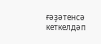ғәҙәтенсә кеткелдәп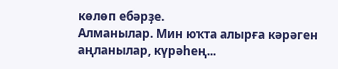көлөп ебәрҙе.
Алманылар. Мин юҡта алырға кәрәген аңланылар, күрәһең...